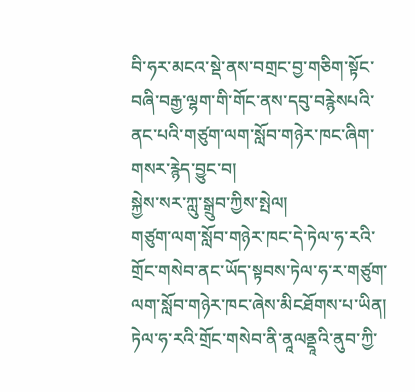བི་ཧར་མངའ་སྡེ་ནས་བགྲང་བྱ་གཅིག་སྟོང་བཞི་བརྒྱ་ལྷག་གི་གོང་ནས་དབུ་བརྙེསཔའི་ནང་པའི་གཙུག་ལག་སློབ་གཉེར་ཁང་ཞིག་གསར་རྙེད་བྱུང་བ།
སྐྱེས་སར་ཀླུ་སྒྲུབ་ཀྱིས་སྤེལ།
གཙུག་ལག་སློབ་གཉེར་ཁང་དེ་ཏེལ་ཧ་རའི་གྲོང་གསེབ་ནང་ཡོད་སྟབས་ཏེལ་ཧ་ར་གཙུག་ལག་སློབ་གཉེར་ཁང་ཞེས་མིངཐོགས་པ་ཡིན། ཏེལ་ཧ་རའི་གྲོང་གསེབ་ནི་ནཱལནྡཱའི་ནུབ་ཀྱི་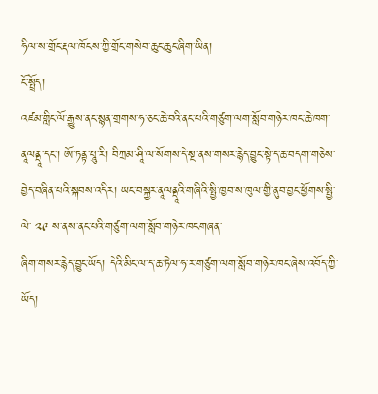ཧིལ་ས་གྲོང་རྡལ་ཁོངས་ཀྱི་གྲོང་གསེབ་ཆུང་ཆུང་ཞིག་ཡིན།
ངོ་སྤྲོད།
འཛམ་གླིང་ལོ་རྒྱུས་ནང་སྙན་གྲགས་ཧ་ཅང་ཆེ་བའི་ནང་པའི་གཙུག་ལག་སློབ་གཉེར་ཁང་ཆེ་ཁག་ནཱལནྡཱ་དང་། ཨོ་ཏནྟ་པཱུ་རི། བིཀྲམ་ཤཱི་ལ་སོགས་དེ་སྔ་ནས་གསར་རྙེད་བྱུང་སྟེ་ད་ཆ་བདག་གཅེས་བྱེད་བཞིན་པའི་སྐབས་འདིར། ཡང་བསྐྱར་ནཱལནྡཱའི་གཞིའི་སྤྱི་ཁྱབ་ས་ཁུལ་གྱི་ནུབ་བྱང་ཕྱོགས་སྤྱི་ལེ་ ༢༩ ས་ནས་ནང་པའི་གཙུག་ལག་སློབ་གཉེར་ཁངགཞན་
ཞིག་གསར་རྙེད་བྱུང་ཡོད། དེའི་མིང་ལ་ད་ཆ་ཏེལ་ཧ་ར་གཙུག་ལག་སློབ་གཉེར་ཁང་ཞེས་འབོད་ཀྱི་ཡོད།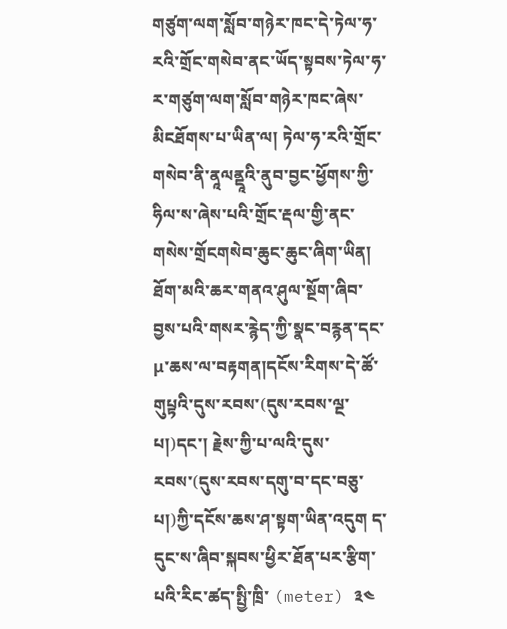གཙུག་ལག་སློབ་གཉེར་ཁང་དེ་ཏེལ་ཧ་རའི་གྲོང་གསེབ་ནང་ཡོད་སྟབས་ཏེལ་ཧ་ར་གཙུག་ལག་སློབ་གཉེར་ཁང་ཞེས་མིངཐོགས་པ་ཡིན་ལ། ཏེལ་ཧ་རའི་གྲོང་གསེབ་ནི་ནཱལནྡཱའི་ནུབ་བྱང་ཕྱོགས་ཀྱི་ཧིལ་ས་ཞེས་པའི་གྲོང་རྡལ་གྱི་ནང་གསེས་གྲོངགསེབ་ཆུང་ཆུང་ཞིག་ཡིན། ཐོག་མའི་ཆར་གནའ་ཤུལ་སྔོག་ཞིབ་བྱས་པའི་གསར་རྙེད་ཀྱི་སྣང་བརྙན་དང་μ་ཆས་ལ་བརྟགན།དངོས་རིགས་དེ་ཚོ་གུཔྟའི་དུས་རབས་(དུས་རབས་ལྔ་པ།)དང་། རྗེས་ཀྱི་པ་ལའི་དུས་རབས་(དུས་རབས་དགུ་བ་དང་བཅུ་པ།)ཀྱི་དངོས་ཆས་ཤ་སྟག་ཡིན་འདུག ད་དུང་ས་ཞིབ་སྐབས་ཕྱིར་ཐོན་པར་རྩིག་པའི་རིང་ཚད་སྤྱི་ཁྲི་ (meter) ༣༤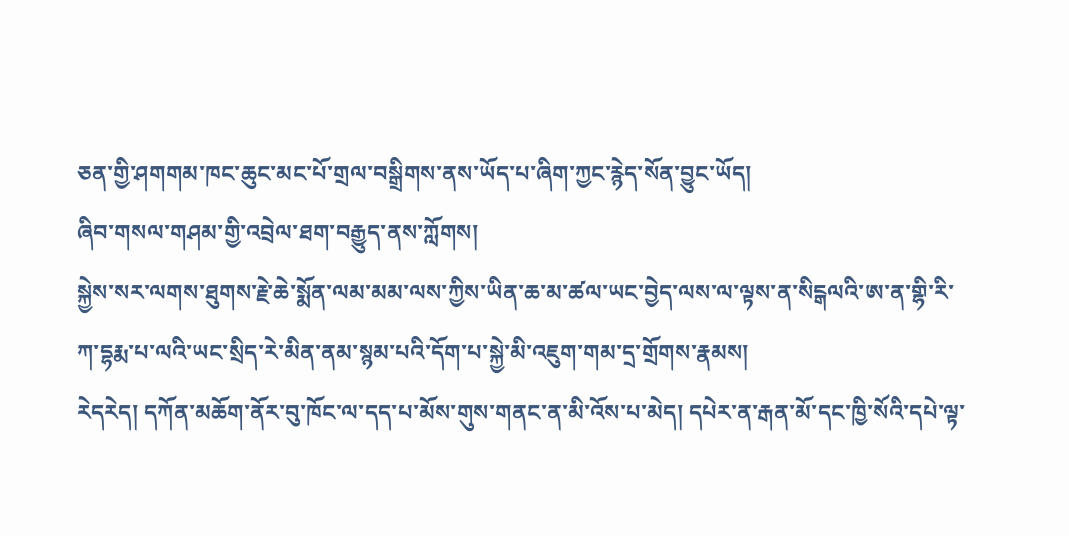ཅན་གྱི་ཤགགམ་ཁང་ཆུང་མང་པོ་གྲལ་བསྒྲིགས་ནས་ཡོད་པ་ཞིག་ཀྱང་རྙེད་སོན་བྱུང་ཡོད།
ཞིབ་གསལ་གཤམ་གྱི་འབྲེལ་ཐག་བརྒྱུད་ནས་ཀློགས།
སྐྱེས་སར་ལགས་ཐུགས་རྗེ་ཆེ་སྨོན་ལམ་མམ་ལས་ཀྱིས་ཡིན་ཆ་མ་ཚལ་ཡང་བྱེད་ལས་ལ་ལྟས་ན་སིངྒལའི་ཨ་ན་གྷི་རི་ཀ་དྷརྨ་པ་ལའི་ཡང་སྲིད་རེ་མིན་ནམ་སྙམ་པའི་དོག་པ་སྐྱེ་མི་འཇུག་གམ་དྲ་གྲོགས་རྣམས།
རེདརེད། དཀོན་མཆོག་ནོར་བུ་ཁོང་ལ་དད་པ་མོས་གུས་གནང་ན་མི་འོས་པ་མེད། དཔེར་ན་རྒན་མོ་དང་ཁྱི་སོའི་དཔེ་ལྟ་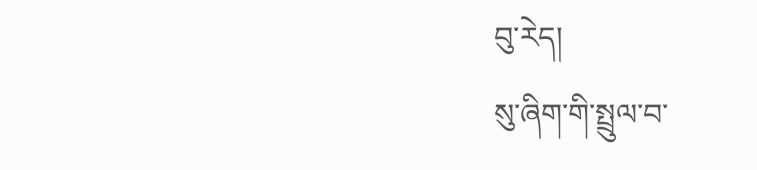བུ་རེད།
སུ་ཞིག་གི་སྤྲུལ་བ་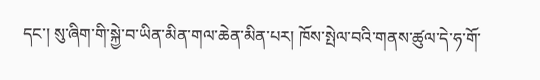དང་། སུ་ཞིག་གི་སྐྱེ་བ་ཡིན་མིན་གལ་ཆེན་མིན་པར། ཁོས་སྤེལ་བའི་གནས་ཚུལ་དེ་ཧ་གོ་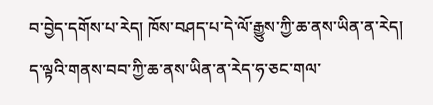བ་བྱེད་དགོས་པ་རེད། ཁོས་བཤད་པ་དེ་ལོ་རྒྱུས་ཀྱི་ཆ་ནས་ཡིན་ན་རེད། ད་ལྟའི་གནས་བབ་ཀྱི་ཆ་ནས་ཡིན་ན་རེད་ཧ་ཅང་གལ་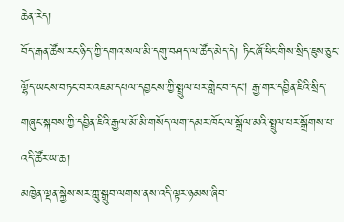ཆེན་རེད།
བོད་རྒན་ཚོས་རང་ཉིད་ཀྱི་དགའ་སལ་མི་དགུ་བཤད་ལ་ཚོད་མེད་དེ། ཏིང་ཞོ་ཕིང་གིས་སྲིད་ཇུས་ཅུང་ལྷོད་ཡངས་བཏང་བར་འཇམ་དཔལ་དབྱངས་ཀྱི་སྤྲུལ་པར་གླེང་བ་དང། རྒྱ་གར་དབྱིན་ཇིའི་སྲིད་གཞུང་སྐབས་ཀྱི་དབྱིན་ཇིའི་རྒྱལ་མོ་མི་གསོད་ལག་དམར་ཁོང་ལ་སྒྲོལ་མའི་སྤྲུལ་པར་སྒྲོགས་པ་འདི་ཚོར་ཡ་ཆ།
མཁྱེན་ལྡན་སྐྱེས་སར་ཀླུ་སྒྲུབ་ལགས་ནས་འདི་ལྟར་ཉམས་ཞིབ་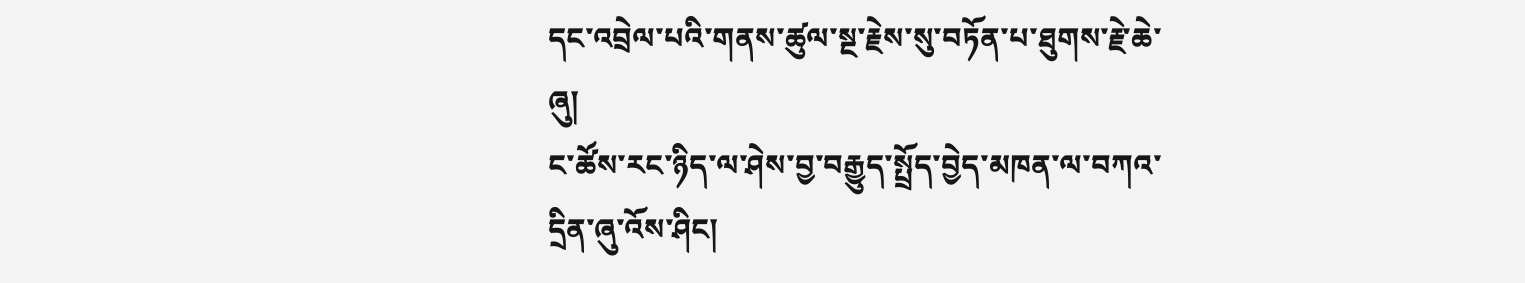དང་འབྲེལ་པའི་གནས་ཚུལ་སྔ་རྗེས་སུ་བཏོན་པ་ཐུགས་རྗེ་ཆེ་ཞུ།
ང་ཚོས་རང་ཉིད་ལ་ཤེས་བྱ་བརྒྱུད་སྤྲོད་བྱེད་མཁན་ལ་བཀའ་དྲིན་ཞུ་འོས་ཤིང།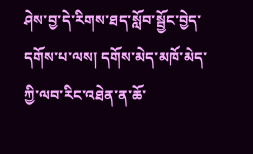ཤེས་བྱ་དེ་རིགས་ཐད་སློབ་སྦྱོང་བྱེད་དགོས་པ་ལས། དགོས་མེད་མཁོ་མེད་ཀྱི་ལབ་རིང་འཐེན་ན་ཆོ་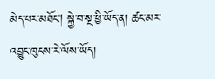མེད་པར་མཐོང། སྐྱེ་བ་སྔ་ཕྱི་ཡོད་ན། ཚང་མར་འབྱུང་ཁུངས་རེ་ལོས་ཡོད།